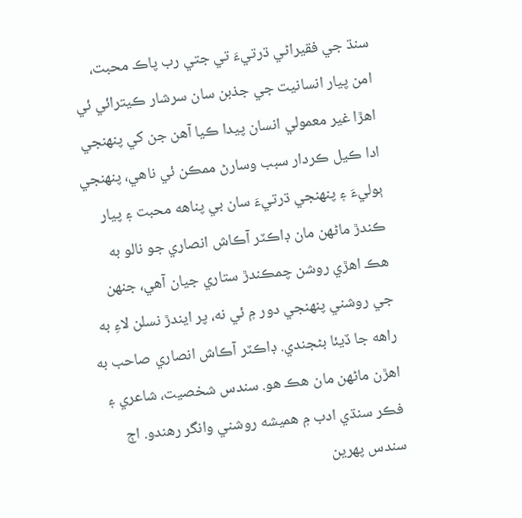سنڌ جي فقيراڻي ڌرتيءَ تي جتي رب پاڪ محبت، امن پيار انسانيت جي جذبن سان سرشار ڪيترائي ئي اهڙا غير معمولي انسان پيدا ڪيا آهن جن کي پنهنجي ادا ڪيل ڪردار سبب وسارڻ ممڪن ئي ناهي، پنهنجي ٻوليءَ ۽ پنهنجي ڌرتيءَ سان بي پناهه محبت ۽ پيار ڪندڙ ماڻهن مان ڊاڪٽر آڪاش انصاري جو نالو به هڪ اهڙي روشن چمڪندڙ ستاري جيان آهي، جنهن جي روشني پنهنجي دور ۾ ئي نه، پر ايندڙ نسلن لاءِ به راهه جا ڏيئا بڻجندي. ڊاڪٽر آڪاش انصاري صاحب به اهڙن ماڻهن مان هڪ هو. سندس شخصيت، شاعري ۽ فڪر سنڌي ادب ۾ هميشه روشني وانگر رهندو. اڄ سندس پهرين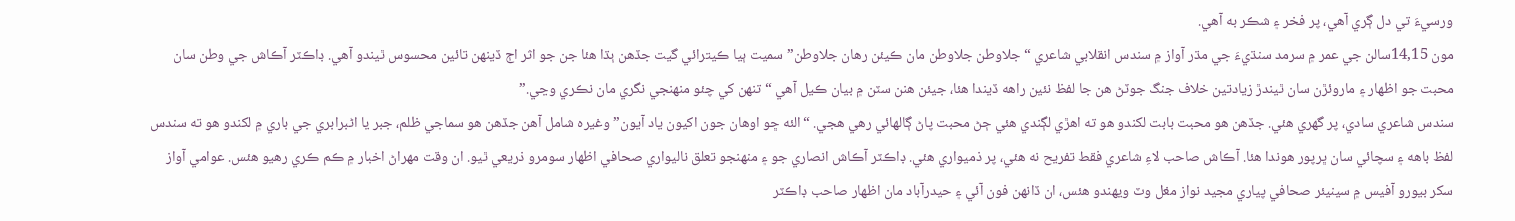ورسيءَ تي دل ڳري آهي، پر فخر ۽ شڪر به آهي.
مون 14,15سالن جي عمر ۾ سرمد سنڌيءَ جي مڌر آواز ۾ سندس انقلابي شاعري “جلاوطن جلاوطن مان ڪيئن رهان جلاوطن” سميت ٻيا ڪيترائي گيت جڏهن ٻڌا هئا جن جو اثر اڄ ڏينهن تائين محسوس ٿيندو آهي. ڊاڪٽر آڪاش جي وطن سان محبت جو اظهار ۽ ماروئڙن سان ٿيندڙ زيادتين خلاف جنگ جوٽڻ هن جا لفظ نئين راهه ڏيندا هئا، جيئن هنن سٽن ۾ بيان ڪيل آهي “تنهن کي چئو منهنجي نگري مان نڪري وڃي.”
سندس شاعري سادي، پر گهري هئي. جڏهن هو محبت بابت لکندو هو ته اهڙي لڳندي هئي ڄڻ محبت پاڻ ڳالهائي رهي هجي. “الئه ڇو اوهان جون اکيون ياد آيون” وغيره شامل آهن جڏهن هو سماجي ظلم، جبر يا اڻبرابري جي باري ۾ لکندو هو ته سندس لفظ باهه ۽ سچائي سان ڀرپور هوندا هئا. آڪاش صاحب لاءِ شاعري فقط تفريح نه هئي، پر ذميواري هئي. ڊاڪٽر آڪاش انصاري جو ۽ منهنجو تعلق ناليواري صحافي اظهار سومرو ذريعي ٿيو. ان وقت مهراڻ اخبار ۾ ڪم ڪري رهيو هئس. عوامي آواز سکر بيورو آفيس ۾ سينيئر صحافي پياري مجيد نواز مغل وٽ ويهندو هئس، ان ڏانهن فون آئي ۽ حيدرآباد مان اظهار صاحب ڊاڪٽر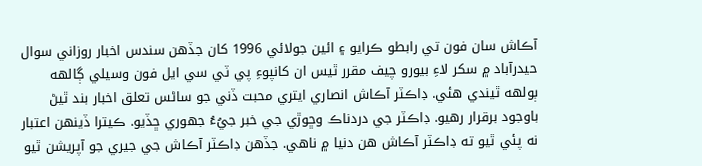آڪاش سان فون تي رابطو ڪرايو ۽ ائين جولائي 1996 کان جڏهن سندس اخبار روزاني سوال حيدرآباد ۾ سکر لاءِ بيورو چيف مقرر ٿيس ان کانپوءِ پي ٽي سي ايل فون وسيلي ڳالهه ٻولهه ٿيندي هئي. ڊاڪٽر آڪاش انصاري ايتري محبت ڏني جو ساڻس تعلق اخبار بند ٿيڻ باوجود برقرار رهيو. ڊاڪٽر جي دردناڪ وڇوڙي جي خبر جيُءُ جھوري ڇڏيو. ڪيترا ڏينهن اعتبار نه پئي ٿيو ته ڊاڪٽر آڪاش هن دنيا ۾ ناهي. جڏهن ڊاڪٽر آڪاش جي جيري جو آپريشن ٿيو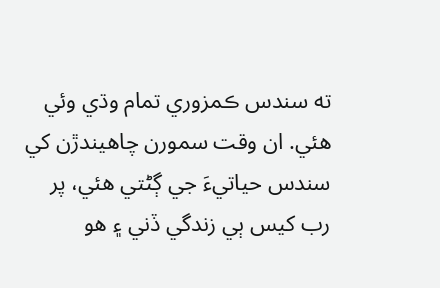ته سندس ڪمزوري تمام وڌي وئي هئي. ان وقت سمورن چاهيندڙن کي سندس حياتيءَ جي ڳڻتي هئي، پر رب کيس ٻي زندگي ڏني ۽ هو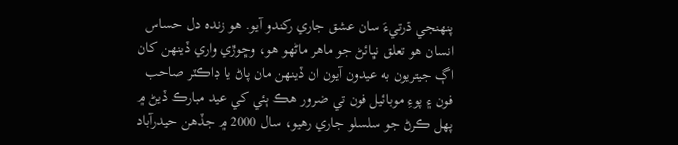پنهنجي ڌرتيءَ سان عشق جاري رکندو آيو. هو زنده دل حساس انسان هو تعلق نڀائڻ جو ماهر ماڻهو هو، وڇوڙي واري ڏينهن کان اڳ جيتريون به عيدون آيون ان ڏينهن مان پاڻ يا ڊاڪٽر صاحب فون ۽ پوءِ موبائيل فون تي ضرور هڪ ٻئي کي عيد مبارڪ ڏيڻ ۾ پهل ڪرڻ جو سلسلو جاري رهيو، سال 2000 ۾ جڏهن حيدرآباد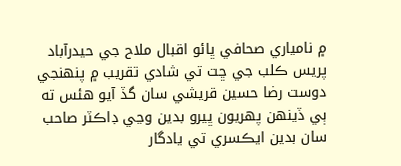۾ نامياري صحافي ڀائو اقبال ملاح جي حيدرآباد پريس ڪلب جي ڇت تي شادي تقريب ۾ پنهنجي دوست رضا حسين قريشي سان گڏ آيو هئس ته ٻي ڏينهن پھريون ڀيرو بدين وڃي ڊاڪٽر صاحب سان بدين ايڪسري تي يادگار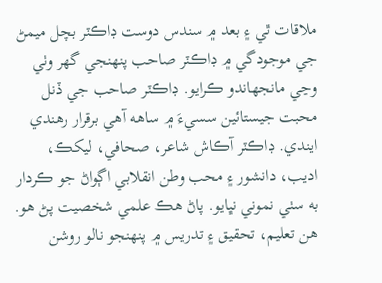ملاقات ٿي ۽ بعد ۾ سندس دوست ڊاڪٽر بچل ميمڻ جي موجودگي ۾ ڊاڪٽر صاحب پنهنجي گهر وٺي وڃي مانجهاندو ڪرايو. ڊاڪٽر صاحب جي ڏنل محبت جيستائين سسيءَ ۾ ساهه آهي برقرار رهندي ايندي. ڊاڪٽر آڪاش شاعر، صحافي، ليکڪ، اديب، دانشور ۽ محب وطن انقلابي اڳواڻ جو ڪردار به سٺي نموني نڀايو. پاڻ هڪ علمي شخصيت پڻ هو. هن تعليم، تحقيق ۽ تدريس ۾ پنهنجو نالو روشن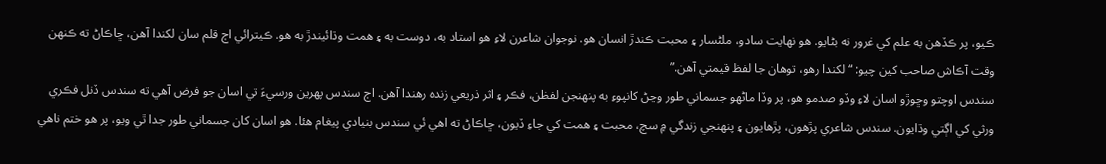ڪيو، پر ڪڏهن به علم کي غرور نه بڻايو. هو نهايت سادو، ملڻسار ۽ محبت ڪندڙ انسان هو. نوجوان شاعرن لاءِ هو استاد به، دوست به ۽ همت وڌائيندڙ به هو. ڪيترائي اڄ قلم سان لکندا آهن، ڇاڪاڻ ته ڪنهن وقت آڪاش صاحب کين چيو: “لکندا رهو، توهان جا لفظ قيمتي آهن.”
سندس اوچتو وڇوڙو اسان لاءِ وڏو صدمو هو، پر وڏا ماڻهو جسماني طور وڃڻ کانپوءِ به پنهنجن لفظن، فڪر ۽ اثر ذريعي زنده رهندا آهن. اڄ سندس پهرين ورسيءَ تي اسان جو فرض آهي ته سندس ڏنل فڪري ورثي کي اڳتي وڌايون. سندس شاعري پڙهون، پڙهايون ۽ پنهنجي زندگي ۾ سچ، محبت ۽ همت کي جاءِ ڏيون، ڇاڪاڻ ته اهي ئي سندس بنيادي پيغام هئا. هو اسان کان جسماني طور جدا ٿي ويو، پر هو ختم ناهي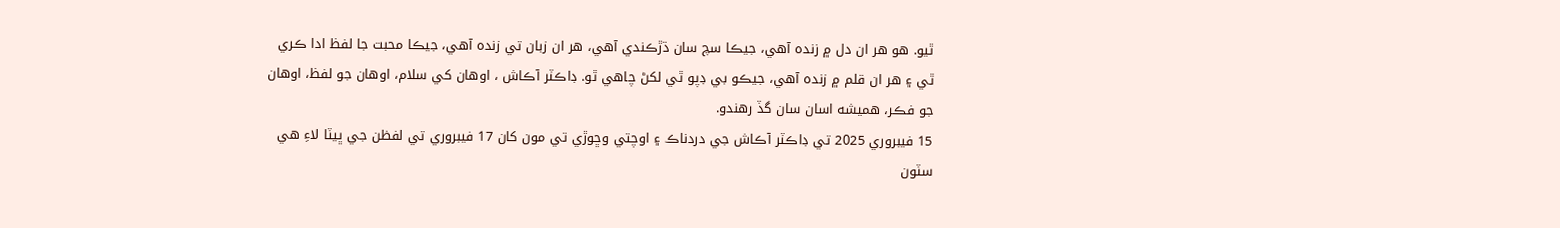ٿيو. هو هر ان دل ۾ زنده آهي، جيڪا سچ سان ڌڙڪندي آهي، هر ان زبان تي زنده آهي، جيڪا محبت جا لفظ ادا ڪري ٿي ۽ هر ان قلم ۾ زنده آهي، جيڪو بي ڊپو ٿي لکڻ چاهي ٿو. ڊاڪٽر آڪاش ، اوهان کي سلام، اوهان جو لفظ، اوهان جو فڪر، هميشه اسان سان گڏ رهندو.
15 فيبروري 2025 تي ڊاڪٽر آڪاش جي دردناڪ ۽ اوچتي وڇوڙي تي مون کان 17 فيبروري تي لفظن جي ڀيٽا لاءِ هي سٽون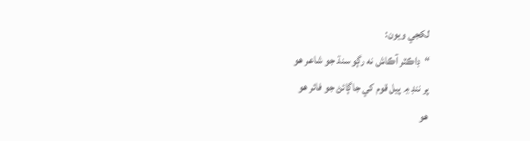لکجي ويون:
“ڊاڪٽر آڪاش نه رڳو سنڌ جو شاعر هو
پر ننڊ ۾ پيل قوم کي جاڳائڻ جو فائر هو
هو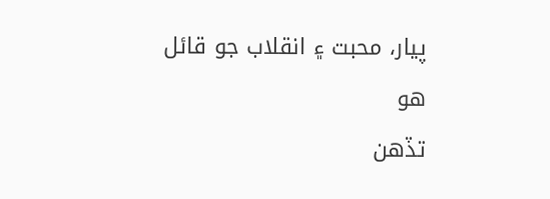پيار، محبت ۽ انقلاب جو قائل هو
تڏهن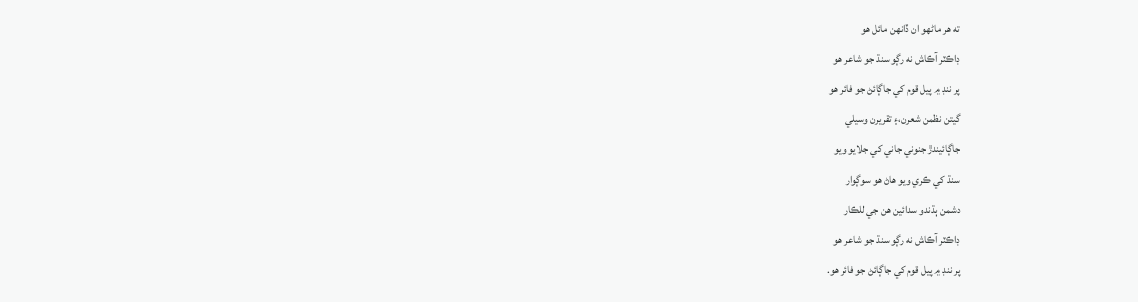ته هر ماڻهو ان ڏانهن مائل هو
ڊاڪٽر آڪاش نه رڳو سنڌ جو شاعر هو
پر ننڊ ۾ پيل قوم کي جاڳائڻ جو فائر هو
گيتن نظمن شعرن،۽ تقريرن وسيلي
جاڳائيندڙ جنوني جاني کي جلايو ويو
سنڌ کي ڪري ويو هاڻ هو سوڳوار
دشمن ٻڌندو سدائين هن جي للڪار
ڊاڪٽر آڪاش نه رڳو سنڌ جو شاعر هو
پر ننڊ ۾ پيل قوم کي جاڳائڻ جو فائر هو.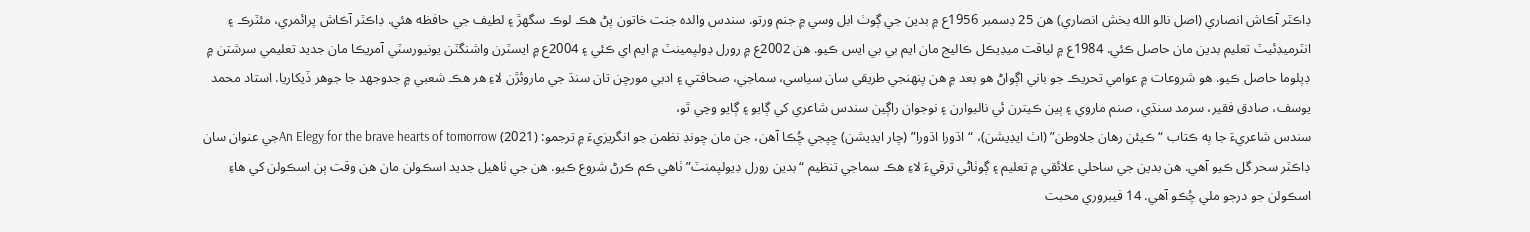ڊاڪٽر آڪاش انصاري (اصل نالو الله بخش انصاري) هن 25 ڊسمبر 1956ع ۾ بدين جي ڳوٺ ابل وسي ۾ جنم ورتو. سندس والدہ جنت خاتون پڻ هڪ لوڪ سگهڙ ۽ لطيف جي حافظه هئي. ڊاڪٽر آڪاش پرائمري، مئٽرڪ ۽ انٽرميڊئيٽ تعليم بدين مان حاصل ڪئي. 1984ع ۾ لياقت ميڊيڪل ڪاليج مان ايم بي بي ايس ڪيو. هن 2002ع ۾ رورل ڊولپمينٽ ۾ ايم اي ڪئي ۽ 2004ع ۾ ايسٽرن واشنگٽن يونيورسٽي آمريڪا مان جديد تعليمي سرشتن ۾ ڊپلوما حاصل ڪيو. هو شروعات ۾ عوامي تحريڪ جو باني اڳواڻ هو بعد ۾ هن پنهنجي طريقي سان سياسي، سماجي، صحافتي ۽ ادبي مورچن تان سنڌ جي ماروئڙن لاءِ هر هڪ شعبي ۾ جدوجهد جا جوهر ڏيکاريا. استاد محمد يوسف، صادق فقير، سرمد سنڌي، صنم ماروي ۽ ٻين ڪيترن ئي ناليوارن ۽ نوجوان راڳين سندس شاعري کي ڳايو ۽ ڳايو وڃي ٿو،
سندس شاعريءَ جا ٻه ڪتاب “ڪيئن رهان جلاوطن” (اٺ ايڊيشن)، “اڌورا اڌورا” (چار ايڊيشن) ڇپجي چُڪا آهن، جن مان چونڊ نظمن جو انگريزيءَ ۾ ترجمو: An Elegy for the brave hearts of tomorrow (2021)جي عنوان سان ڊاڪٽر سحر گل ڪيو آهي. هن بدين جي ساحلي علائقي ۾ تعليم ۽ ڳوٺاڻي ترقيءَ لاءِ هڪ سماجي تنظيم “بدين رورل ڊيولپمنٽ” ٺاهي ڪم ڪرڻ شروع ڪيو. هن جي ٺاهيل جديد اسڪولن مان هن وقت ٻن اسڪولن کي هاءِ اسڪولن جو درجو ملي چُڪو آهي. 14 فيبروري محبت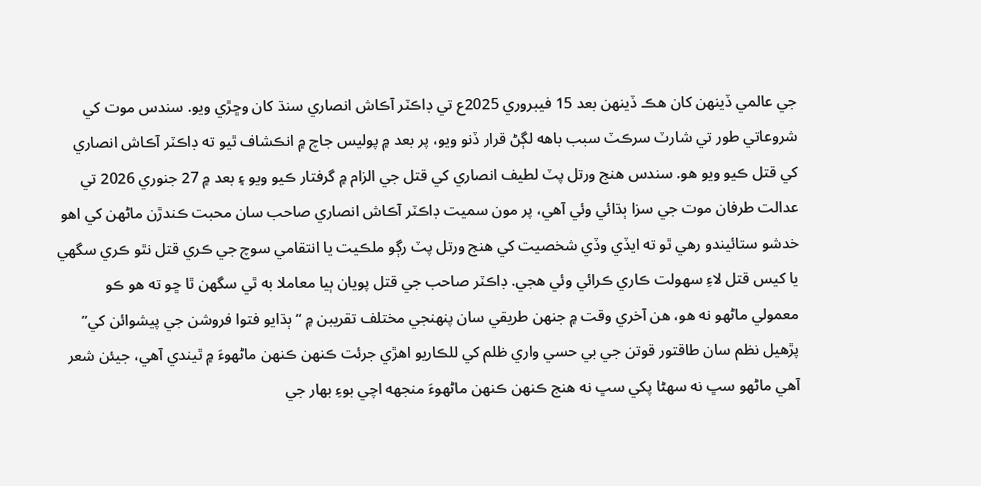جي عالمي ڏينهن کان هڪ ڏينهن بعد 15 فيبروري 2025ع تي ڊاڪٽر آڪاش انصاري سنڌ کان وڇڙي ويو. سندس موت کي شروعاتي طور تي شارٽ سرڪٽ سبب باهه لڳڻ قرار ڏنو ويو، پر بعد ۾ پوليس جاچ ۾ انڪشاف ٿيو ته ڊاڪٽر آڪاش انصاري کي قتل ڪيو ويو هو. سندس هنج ورتل پٽ لطيف انصاري کي قتل جي الزام ۾ گرفتار ڪيو ويو ۽ بعد ۾ 27 جنوري 2026 تي عدالت طرفان موت جي سزا ٻڌائي وئي آهي، پر مون سميت ڊاڪٽر آڪاش انصاري صاحب سان محبت ڪندڙن ماڻهن کي اهو خدشو ستائيندو رهي ٿو ته ايڏي وڏي شخصيت کي هنج ورتل پٽ رڳو ملڪيت يا انتقامي سوچ جي ڪري قتل نٿو ڪري سگهي يا کيس قتل لاءِ سهولت ڪاري ڪرائي وئي هجي. ڊاڪٽر صاحب جي قتل پويان ٻيا معاملا به ٿي سگهن ٿا ڇو ته هو ڪو معمولي ماڻهو نه هو، هن آخري وقت ۾ جنهن طريقي سان پنهنجي مختلف تقريبن ۾ “ٻڌايو فتوا فروشن جي پيشوائن کي” پڙهيل نظم سان طاقتور قوتن جي بي حسي واري ظلم کي للڪاريو اهڙي جرئت ڪنهن ڪنهن ماڻهوءَ ۾ ٿيندي آهي، جيئن شعر آهي ماڻهو سڀ نه سهڻا پکي سڀ نه هنج ڪنهن ڪنهن ماڻهوءَ منجهه اچي بوءِ بهار جي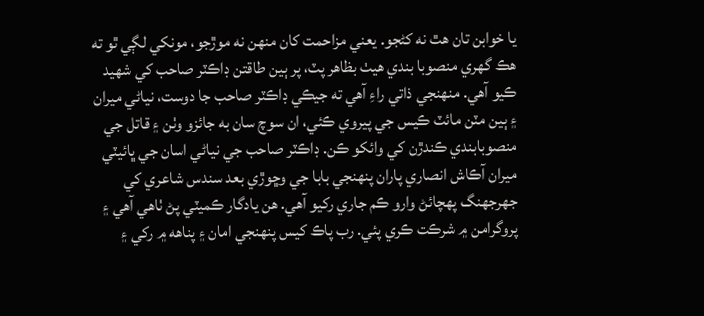يا خوابن تان هٿ نه کڻجو. يعني مزاحمت کان منهن نه موڙجو، مونکي لڳي ٿو ته هڪ گهري منصوبا بندي هيٺ بظاهر پٽ، پر ٻين طاقتن ڊاڪٽر صاحب کي شهيد ڪيو آهي. منهنجي ذاتي راءِ آهي ته جيڪي ڊاڪٽر صاحب جا دوست، نياڻي ميران ۽ ٻين مٽن مائٽ ڪيس جي پيروي ڪئي، ان سوچ سان به جائزو وٺن ۽ قاتل جي منصوبابندي ڪندڙن کي وائکو ڪن. ڊاڪٽر صاحب جي نياڻي اسان جي ڀائيٽي ميران آڪاش انصاري پاران پنهنجي بابا جي وڇوڙي بعد سندس شاعري کي جهرجهنگ پهچائڻ وارو ڪم جاري رکيو آهي. هن يادگار ڪميٽي پڻ ٺاهي آهي ۽ پروگرامن ۾ شرڪت ڪري پئي. رب پاڪ کيس پنهنجي امان ۽ پناهه ۾ رکي ۽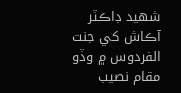شهيد ڊاڪٽر آڪاش کي جنت الفردوس ۾ وڏو مقام نصيب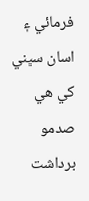فرمائي ۽ اسان سڀني کي هي صدمو برداشت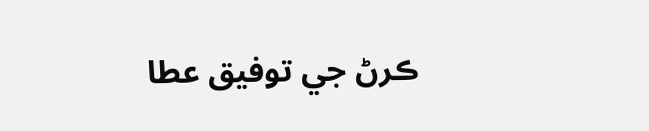ڪرڻ جي توفيق عطا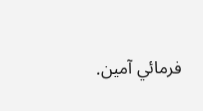فرمائي آمين.